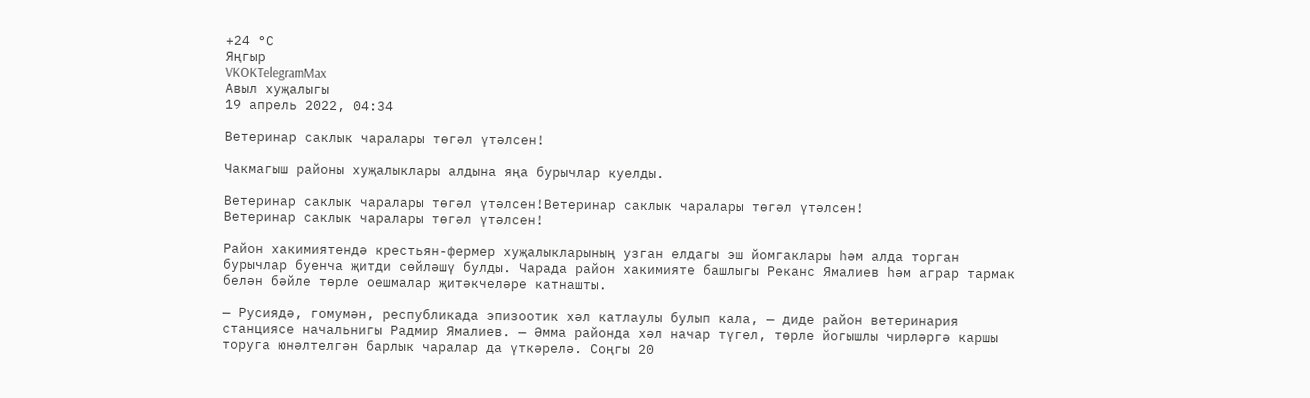+24 °С
Яңгыр
VKOKTelegramMax
Авыл хуҗалыгы
19 апрель 2022, 04:34

Ветеринар саклык чаралары төгәл үтәлсен!

Чакмагыш районы хуҗалыклары алдына яңа бурычлар куелды.

Ветеринар саклык чаралары төгәл үтәлсен!Ветеринар саклык чаралары төгәл үтәлсен!
Ветеринар саклык чаралары төгәл үтәлсен!

Район хакимиятендә крестьян-фермер хуҗалыкларының узган елдагы эш йомгаклары һәм алда торган бурычлар буенча җитди сөйләшү булды. Чарада район хакимияте башлыгы Реканс Ямалиев һәм аграр тармак белән бәйле төрле оешмалар җитәкчеләре катнашты.

— Русиядә, гомумән, республикада эпизоотик хәл катлаулы булып кала, — диде район ветеринария станциясе начальнигы Радмир Ямалиев. — Әмма районда хәл начар түгел, төрле йогышлы чирләргә каршы торуга юнәлтелгән барлык чаралар да үткәрелә. Соңгы 20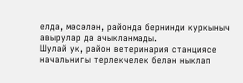елда, мәсәлән, районда бернинди куркыныч авырулар да ачыкланмады.
Шулай ук, район ветеринария станциясе начальнигы терлекчелек белән ныклап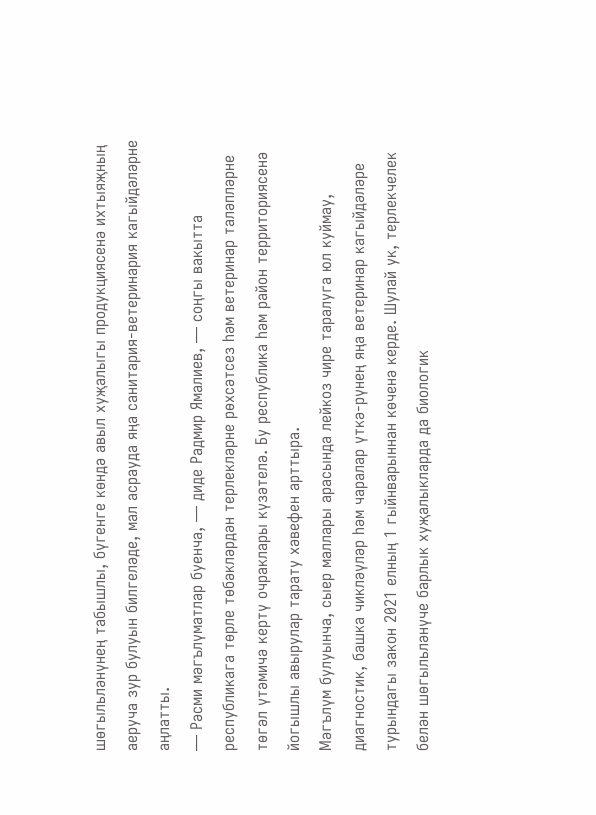шөгыльләнүнең табышлы, бүгенге көндә авыл хуҗалыгы продукциясенә ихтыяҗның аеруча зур булуын билгеләде, мал асрауда яңа санитария-ветеринария кагыйдәләрне аңлатты.
— Рәсми мәгълүматлар буенча, — диде Радмир Ямалиев, — соңгы вакытта республикага төрле төбәкләрдән терлекләрне рөхсәтсез һәм ветеринар таләпләрне төгәл үтәмичә кертү очраклары күзәтелә. Бу республика һәм район территориясенә йогышлы авырулар тарату хәвефен арттыра.
Мәгълүм булуынча, сыер маллары арасында лейкоз чире таралуга юл куймау, диагностик, башка чикләүләр һәм чаралар үткә-рүнең яңа ветеринар кагыйдәләре турындагы закон 2021 елның 1 гыйнварыннан көченә керде. Шулай ук, терлекчелек белән шөгыльләнүче барлык хуҗалыкларда да биологик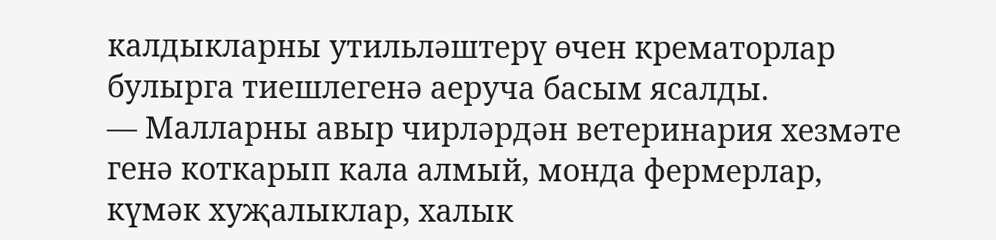калдыкларны утильләштерү өчен крематорлар булырга тиешлегенә аеруча басым ясалды.
— Малларны авыр чирләрдән ветеринария хезмәте генә коткарып кала алмый, монда фермерлар, күмәк хуҗалыклар, халык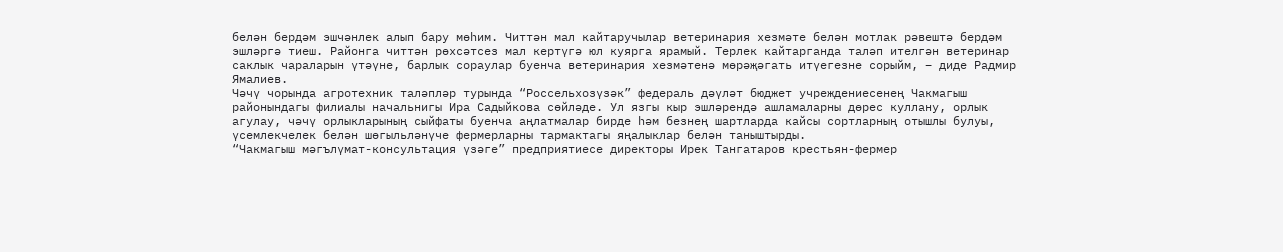белән бердәм эшчәнлек алып бару мөһим. Читтән мал кайтаручылар ветеринария хезмәте белән мотлак рәвештә бердәм эшләргә тиеш. Районга читтән рөхсәтсез мал кертүгә юл куярга ярамый. Терлек кайтарганда таләп ителгән ветеринар саклык чараларын үтәүне, барлык сораулар буенча ветеринария хезмәтенә мөрәҗәгать итүегезне сорыйм, – диде Радмир Ямалиев.
Чәчү чорында агротехник таләпләр турында “Россельхозүзәк” федераль дәүләт бюджет учреждениесенең Чакмагыш районындагы филиалы начальнигы Ира Садыйкова сөйләде. Ул язгы кыр эшләрендә ашламаларны дөрес куллану, орлык агулау, чәчү орлыкларының сыйфаты буенча аңлатмалар бирде һәм безнең шартларда кайсы сортларның отышлы булуы, үсемлекчелек белән шөгыльләнүче фермерларны тармактагы яңалыклар белән таныштырды.
“Чакмагыш мәгълүмат-консультация үзәге” предприятиесе директоры Ирек Тангатаров крестьян-фермер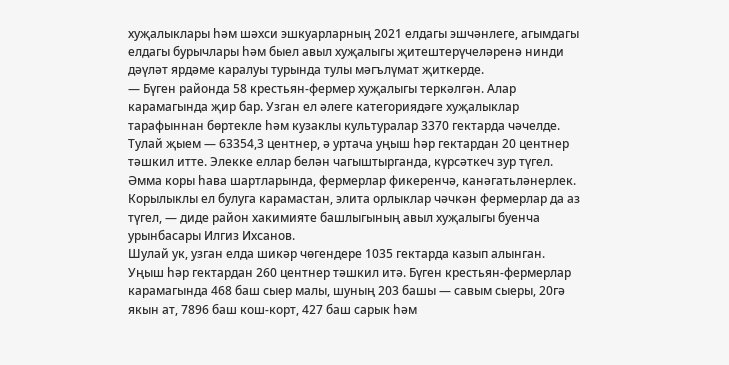хуҗалыклары һәм шәхси эшкуарларның 2021 елдагы эшчәнлеге, агымдагы елдагы бурычлары һәм быел авыл хуҗалыгы җитештерүчеләренә нинди дәүләт ярдәме каралуы турында тулы мәгълүмат җиткерде.
— Бүген районда 58 крестьян-фермер хуҗалыгы теркәлгән. Алар карамагында җир бар. Узган ел әлеге категориядәге хуҗалыклар тарафыннан бөртекле һәм кузаклы культуралар 3370 гектарда чәчелде. Тулай җыем — 63354,3 центнер, ә уртача уңыш һәр гектардан 20 центнер тәшкил итте. Элекке еллар белән чагыштырганда, күрсәткеч зур түгел. Әмма коры һава шартларында, фермерлар фикеренчә, канәгатьләнерлек. Корылыклы ел булуга карамастан, элита орлыклар чәчкән фермерлар да аз түгел, — диде район хакимияте башлыгының авыл хуҗалыгы буенча урынбасары Илгиз Ихсанов.
Шулай ук, узган елда шикәр чөгендере 1035 гектарда казып алынган. Уңыш һәр гектардан 260 центнер тәшкил итә. Бүген крестьян-фермерлар карамагында 468 баш сыер малы, шуның 203 башы — савым сыеры, 20гә якын ат, 7896 баш кош-корт, 427 баш сарык һәм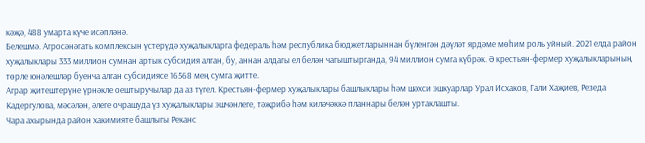кәҗә, 488 умарта күче исәпләнә.
Белешмә. Агросәнәгать комплексын үстерүдә хуҗалыкларга федераль һәм республика бюджетларыннан бүленгән дәүләт ярдәме мөһим роль уйный. 2021 елда район хуҗалыклары 333 миллион сумнан артык субсидия алган, бу, аннан алдагы ел белән чагыштырганда, 94 миллион сумга күбрәк. Ә крестьян-фермер хуҗалыкларының төрле юнәлешләр буенча алган субсидиясе 16568 мең сумга җитте.
Аграр җитештерүне үрнәкле оештыручылар да аз түгел. Крестьян-фермер хуҗалыклары башлыклары һәм шәхси эшкуарлар Урал Исхаков, Гали Хаҗиев, Резеда Кадергулова, мәсәлән, әлеге очрашуда үз хуҗалыклары эшчәнлеге, тәҗрибә һәм киләчәккә планнары белән уртаклашты.
Чара ахырында район хакимияте башлыгы Реканс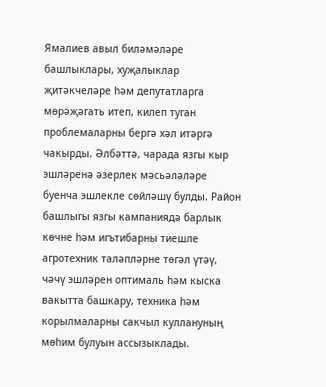Ямалиев авыл биләмәләре башлыклары, хуҗалыклар җитәкчеләре һәм депутатларга мөрәҗәгать итеп, килеп туган проблемаларны бергә хәл итәргә чакырды. Әлбәттә, чарада язгы кыр эшләренә әзерлек мәсьәләләре буенча эшлекле сөйләшү булды. Район башлыгы язгы кампаниядә барлык көчне һәм игътибарны тиешле агротехник таләпләрне төгәл үтәү, чәчү эшләрен оптималь һәм кыска вакытта башкару, техника һәм корылмаларны сакчыл куллануның мөһим булуын ассызыклады.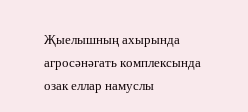Җыелышның ахырында агросәнәгать комплексында озак еллар намуслы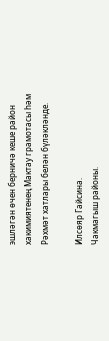эшләгән өчен берничә кеше район хакимиятенең Мактау грамотасы һәм Рәхмәт хатлары белән бүләкләнде.

Илсөяр Гайсина.
Чакмагыш районы.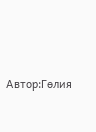Автор:Гөлия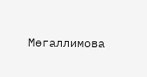Мөгаллимова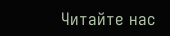Читайте нас